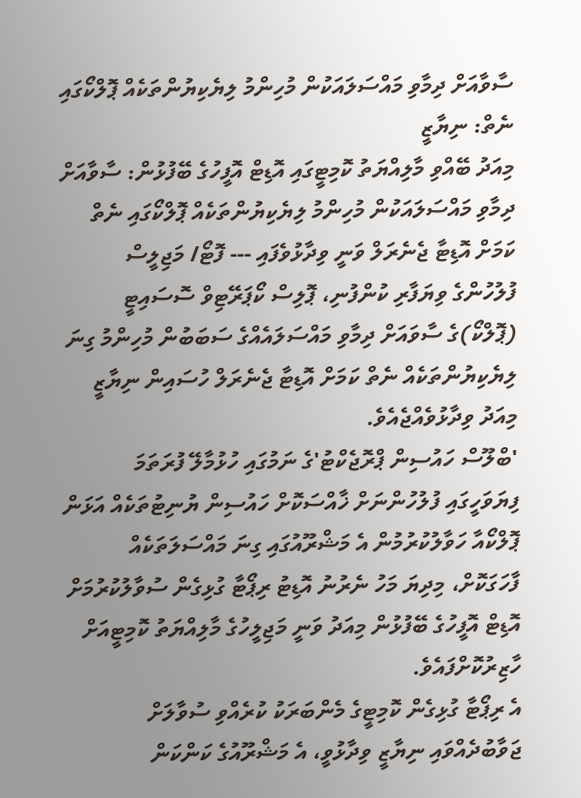ސާވާއަށް ދިމާވި މައްސަލައަކުން މުހިންމު ލިޔެކިޔުންތަކެއް ޕޮލްކޯގައި ނެތް: ނިޔާޒީ
މިއަދު ބޭއްވި މާލިއްޔަތު ކޮމިޓީގައި އޮޑިޓް އޮފީހުގެ ބޭފުޅުން: ސާވާއަށް ދިމާވި މައްސަލައަކުން މުހިންމު ލިޔެކިޔުންތަކެއް ޕޮލްކޯގައި ނެތް ކަމަށް އޮޑިޓާ ޖެނެރަލް ވަނީ ވިދާޅުވެފައި --- ފޮޓޯ/ މަޖިލީސް
ފުލުހުންގެ ވިޔަފާރި ކުންފުނި، ޕޮލިސް ކޯޕަރޭޓިވް ސޮސައިޓީ (ޕޮލްކޯ)ގެ ސާވައަށް ދިމާވި މައްސަލައެއްގެ ސަބަބުން މުހިންމު ގިނަ ލިޔެކިޔުންތަކެއް ނެތް ކަމަށް އޮޑިޓާ ޖެނެރަލް ހުސައިން ނިޔާޒީ މިއަދު ވިދާޅުވެއްޖެއެވެ.
'ބްލޫސް ހައުސިން ޕްރޮޖެކްޓު'ގެ ނަމުގައި ހުޅުމާލޭ ފުރަތަމަ ފިޔަވަހީގައި ފުލުހުންނަށް ޚާއްސަކޮށް ހައުސިން ޔުނިޓުތަކެއް އަޅަން ޕޮލްކޯއާ ހަވާލުކުރުމުން އެ މަޝްރޫއުގައި ގިނަ މައްސަލަތަކެއް ފާހަގަކޮށް، މިދިޔަ މަހު ނެރުނު އޮޑިޓު ރިޕޯޓާ ގުޅިގެން ސުވާލުކުރުމަށް އޮޑިޓް އޮފީހުގެ ބޭފުޅުން މިއަދު ވަނީ މަޖިލީހުގެ މާލިއްޔަތު ކޮމިޓީއަށް ހާޒިރުކޮށްފައެވެ.
އެ ރިޕޯޓާ ގުޅިގެން ކޮމިޓީގެ މެންބަރަކު ކުރެއްވި ސުވާލަށް ޖަވާބުދެއްވައި ނިޔާޒީ ވިދާޅުވީ، އެ މަޝްރޫއުގެ ކަންކަން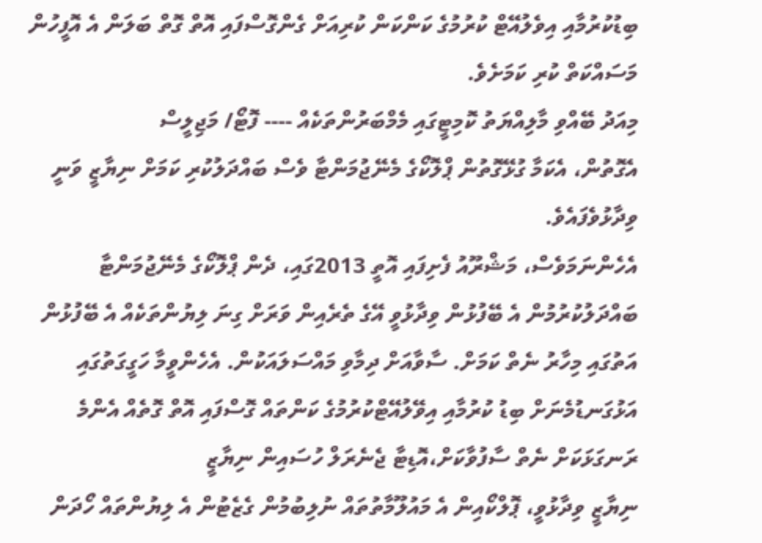ބިޑުކުރުމާއި އިވެލުއޭޓް ކުރުމުގެ ކަންކަން ކުރިއަށް ގެންގޮސްފައި އޮތް ގޮތް ބަލަން އެ އޮފީހުން މަސައްކަތް ކުރި ކަމަށެވެ.
މިއަދު ބޭއްވި މާލިއްޔަތު ކޮމިޓީގައި މެމްބަރުންތަކެއް ---- ފޮޓޯ/ މަޖިލީސް
އެގޮތުން، އެކަމާ ގުޅޭގޮތުން ޕްލޮކޯގެ މެނޭޖުމަންޓާ ވެސް ބައްދަލުކުރި ކަމަށް ނިޔާޒީ ވަނީ ވިދާޅުވެފައެވެ.
އެހެންނަމަވެސް، މަޝްރޫއު ފެށިފައި އޮތީ 2013ގައި، ދެން ޕްލޮކޯގެ މެނޭޖުމަންޓާ ބައްދަލުކުރުމުން އެ ބޭފުޅުން ވިދާޅުވީ އޭގެ ތެރެއިން ވަރަށް ގިނަ ލިޔުންތަކެއް އެ ބޭފުޅުން އަތުގައި މިހާރު ނެތް ކަމަށް. ސާވާއަށް ދިމާވި މައްސަލައަކުން. އެހެންވީމާ ހަގީގަތުގައި އަޅުގަނޑުމެނަށް ބިޑު ކުރުމާއި އިވޭލުއޭޓްކުރުމުގެ ކަންތައް ގޮސްފައި އޮތް ގޮތެއް އެންމެ ރަނގަޅަކަށް ނެތް ސާފުވާކަށް،އޮޑިޓާ ޖެނެރަލް ހުސައިން ނިޔާޒީ
ނިޔާޒީ ވިދާޅުވީ، ޕޮލްކޯއިން އެ މައުލޫމާތުތައް ނުލިބުމުން ގެޒެޓުން އެ ލިޔުންތައް ހޯދަން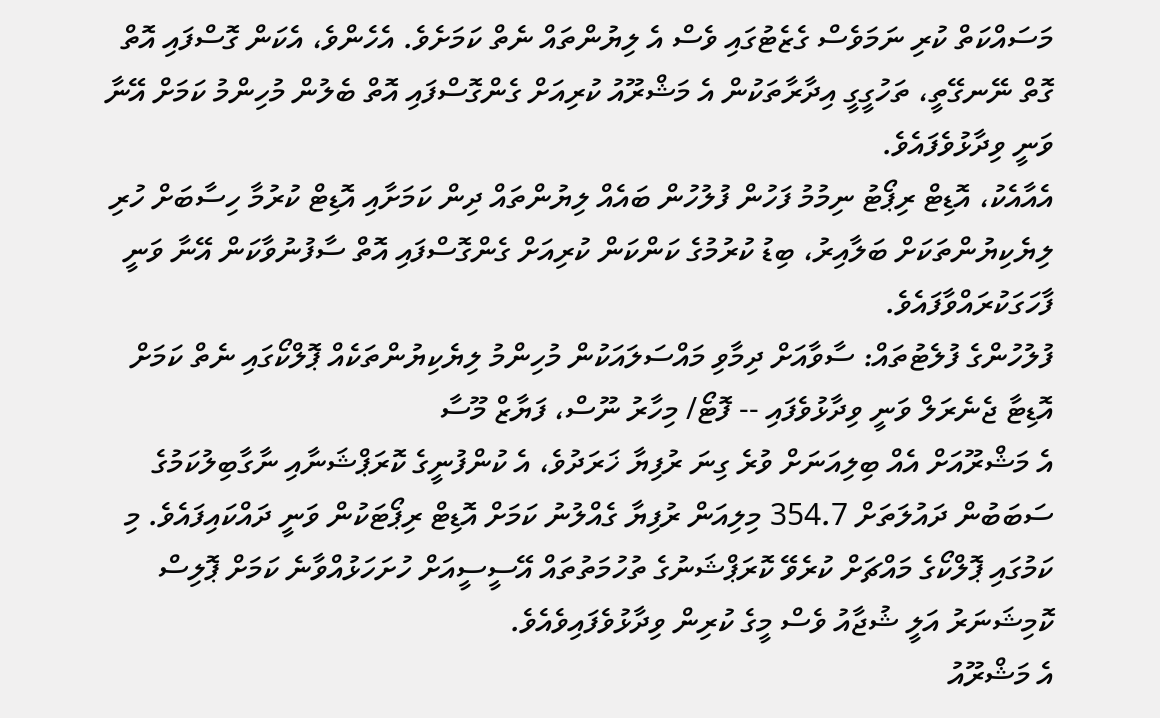މަސައްކަތް ކުރި ނަމަވެސް ގެޒެޓުގައި ވެސް އެ ލިޔުންތައް ނެތް ކަމަށެވެ. އެހެންވެ، އެކަން ގޮސްފައި އޮތް ގޮތް ނޭނގޭތީ، ތަހުގީގީ އިދާރާތަކުން އެ މަޝްރޫއު ކުރިއަށް ގެންގޮސްފައި އޮތް ބެލުން މުހިންމު ކަމަށް އޭނާ ވަނީ ވިދާޅުވެފައެވެ.
އެއާއެކު، އޮޑިޓް ރިޕޯޓު ނިމުމު ފަހުން ފުލުހުން ބައެއް ލިޔުންތައް ދިން ކަމަށާއި އޮޑިޓް ކުރުމާ ހިސާބަށް ހުރި ލިޔެކިޔުންތަކަށް ބަލާއިރު، ބިޑު ކުރުމުގެ ކަންކަން ކުރިއަށް ގެންގޮސްފައި އޮތް ސާފުނުވާކަން އޭނާ ވަނީ ފާހަގަކުރައްވާފައެވެ.
ފުލުހުންގެ ފުލެޓުތައް: ސާވާއަށް ދިމާވި މައްސަލައަކުން މުހިންމު ލިޔެކިޔުންތަކެއް ޕޮލްކޯގައި ނެތް ކަމަށް އޮޑިޓާ ޖެނެރަލް ވަނީ ވިދާޅުވެފައި -- ފޮޓޯ/ މިހާރު ނޫސް، ފަޔާޒް މޫސާ
އެ މަޝްރޫއަށް އެއް ބިލިއަނަށް ވުރެ ގިނަ ރުފިޔާ ޚަރަދުވެ، އެ ކުންފުނީގެ ކޮރަޕްޝަނާއި ނާގާބިލުކަމުގެ ސަބަބުން ދައުލަތަށް 354.7 މިލިއަން ރުފިޔާ ގެއްލުނު ކަމަށް އޮޑިޓް ރިޕޯޓަކުން ވަނީ ދައްކައިފައެވެ. މި ކަމުގައި ޕޮލްކޯގެ މައްޗަށް ކުރެވޭ ކޮރަޕްޝަނުގެ ތުހުމަތުތައް އޭސީސީއަށް ހުށަހަޅުއްވާނެ ކަމަށް ޕޮލިސް ކޮމިޝަނަރު އަލީ ޝުޖާއު ވެސް މީގެ ކުރިން ވިދާޅުވެފައިވެއެވެ.
އެ މަޝްރޫއު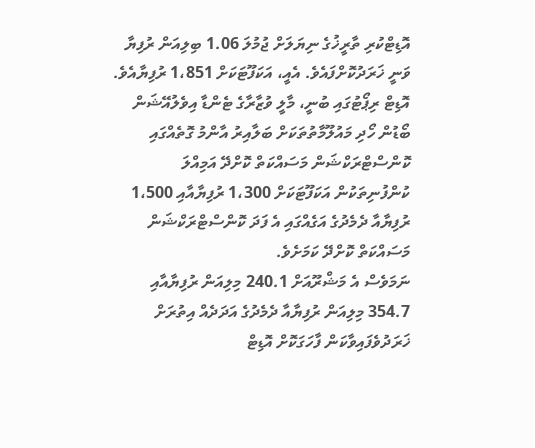އޮޑިޓްކުރި ތާރީޚުގެ ނިޔަލަށް ޖުމުލަ 1.06 ބިލިއަން ރުފިޔާ ވަނީ ޚަރަދުކޮށްފައެވެ. އެއީ، އަކަފޫޓަކަށް 1،851 ރުފިޔާއެވެ.
އޮޑިޓް ރިޕޯޓުގައި ބުނީ، މާލީ ވުޒާރާގެ ޓެންޑާ އިވެލުއޭޝަން ބޯޑުން ހޯދި މައުލޫމާތުތަކަށް ބަލާއިރު އާންމު ގޮތެއްގައި ކޮންސްޓްރަކްޝަން މަސައްކަތް ކޮށްދޭ އަމިއްލަ ކުންފުނިތަކުން އަކަފޫޓަކަށް 1،300 ރުފިޔާއާއި 1،500 ރުފިޔާއާ ދެމެދުގެ އަގެއްގައި އެ ފަދަ ކޮންސްޓްރަކްޝަން މަސައްކަތް ކޮށްދޭ ކަމަށެވެ.
ނަމަވެސް އެ މަޝްރޫއަށް 240.1 މިލިއަން ރުފިޔާއާއި 354.7 މިލިއަން ރުފިޔާއާ ދެމެދުގެ އަދަދެއް އިތުރަށް ޚަރަދުވެފައިވާކަން ފާހަގަކޮށް އޮޑިޓް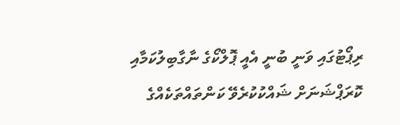ރިޕޯޓުގައި ވަނީ ބުނީ އެއީ ޕޮލްކޯގެ ނާގާބިލުކަމާއި ކޮރަޕްޝަނަށް ޝައްކުކުރެވޭ ކަންތައްތަކެއްގެ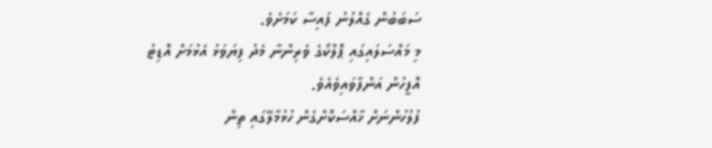ސަބަބުން ގެއްލުނު ފައިސާ ކަމަށެވެ.
މި މައްސަލައިގައި ޕޮލްކޯގެ ވެރިންނާ މެދު ފިޔަވަޅު އެޅުމަށް އޮޑިޓު އޮފީހުން އަންފާވައިވެއެވެ.
ފުލުހުންނަށް ޚާއްސަކޮށްގެން ހުޅުމާލޭގައި ތިން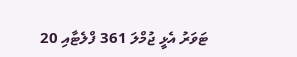ޓަވަރު އެޅީ ޖުމްލަ 361 ފްލެޓާއި 20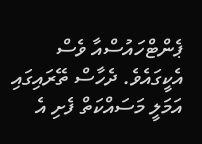ޕެންޓްހައުސްއާ ވެސް އެކީގައެވެ. ދެހާސް ތޭރައިގައި އަމަލީ މަސައްކަތް ފެށި އެ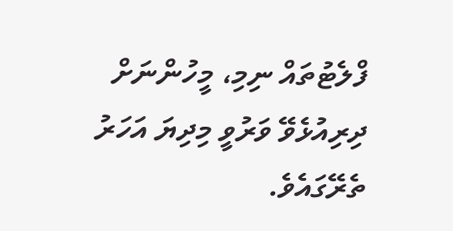ފްލެޓުތައް ނިމި، މީހުންނަށް ދިރިއުޅެވޭ ވަރުވީ މިދިޔަ އަހަރު ތެރޭގައެވެ.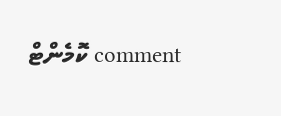comment ކޮމެންޓް